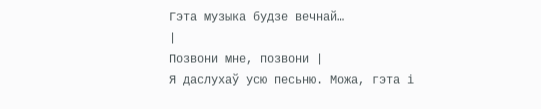Гэта музыка будзе вечнай…
|
Позвони мне, позвони |
Я даслухаў усю песьню. Можа, гэта і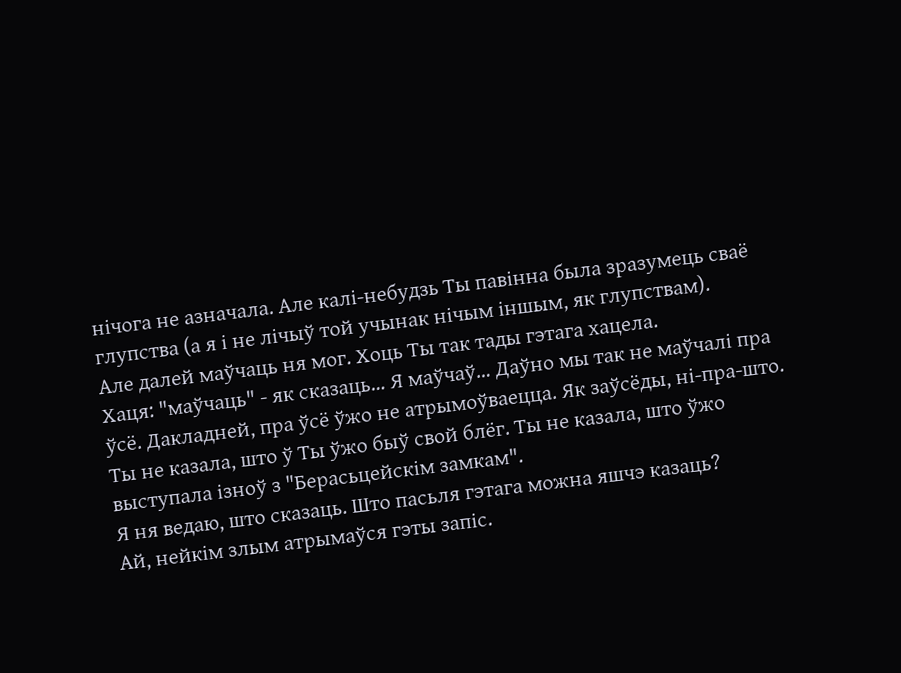нічога не азначала. Але калі-небудзь Ты павінна была зразумець сваё глупства (а я і не лічыў той учынак нічым іншым, як глупствам).
Але далей маўчаць ня мог. Хоць Ты так тады гэтага хацела.
Хаця: "маўчаць" - як сказаць… Я маўчаў… Даўно мы так не маўчалі пра ўсё. Дакладней, пра ўсё ўжо не атрымоўваецца. Як заўсёды, ні-пра-што.
Ты не казала, што ў Ты ўжо быў свой блёг. Ты не казала, што ўжо выступала ізноў з "Берасьцейскім замкам".
Я ня ведаю, што сказаць. Што пасьля гэтага можна яшчэ казаць?
Ай, нейкім злым атрымаўся гэты запіс.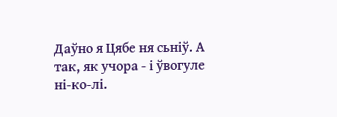Даўно я Цябе ня сьніў. А так, як учора - і ўвогуле ні-ко-лі.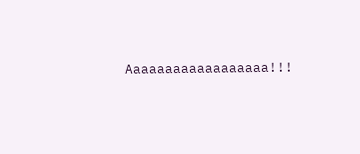Аааааааааааааааааа!!!